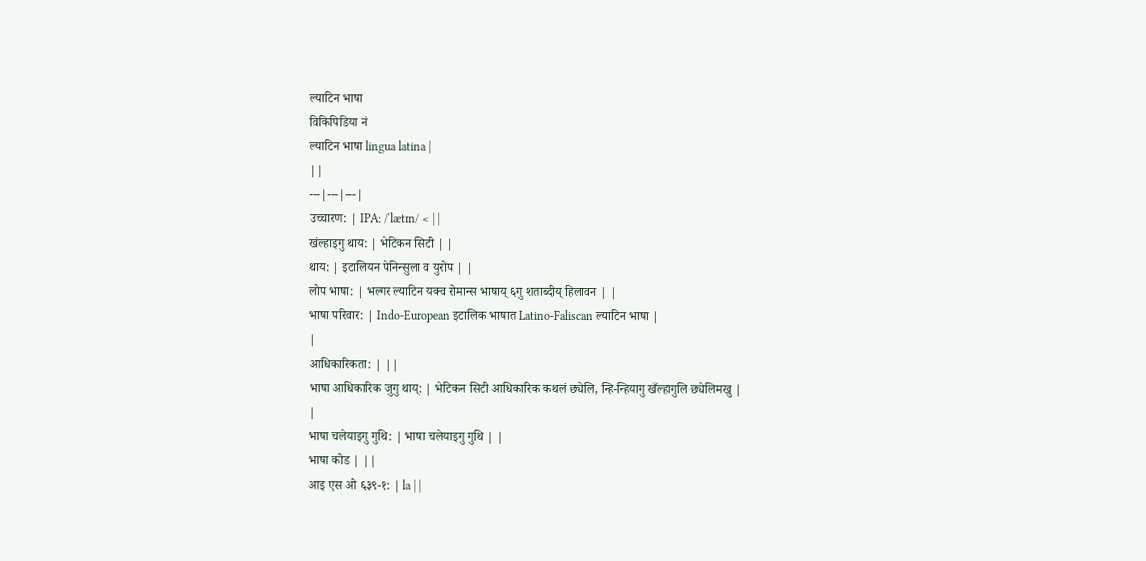ल्याटिन भाषा
विकिपिडिया नं
ल्याटिन भाषा lingua latina |
||
---|---|---|
उच्चारण: | IPA: /ˈlætɪn/ < | |
खंल्हाइगु थाय: | भेटिकन सिटी | |
थाय: | इटालियन पेनिन्सुला व युरोप | |
लोप भाषा: | भल्गर ल्याटिन यक्व रोमान्स भाषाय् ६गु शताब्दीय् हिलावन | |
भाषा परिवार: | Indo-European इटालिक भाषात Latino-Faliscan ल्याटिन भाषा |
|
आधिकारिकता: | ||
भाषा आधिकारिक जुगु थाय्: | भेटिकन सिटी आधिकारिक कथलं छ्येलि, न्हि-न्हियागु खँल्हागुलि छ्येलिमखु |
|
भाषा चलेयाइगु गुथि: | भाषा चलेयाइगु गुथि | |
भाषा कोड | ||
आइ एस ओ ६३९-१: | la | |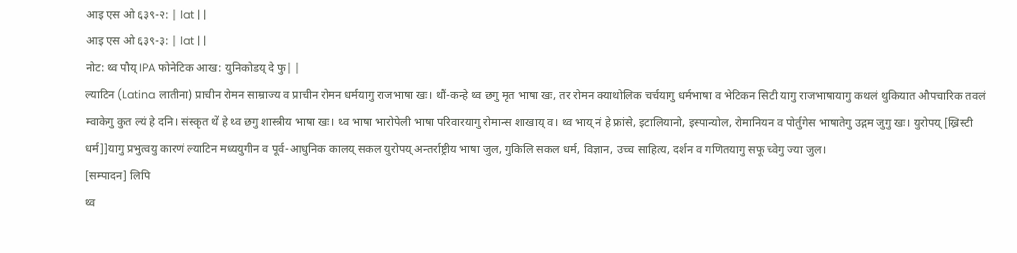आइ एस ओ ६३९-२: | lat | |
आइ एस ओ ६३९-३: | lat | |
नोट: थ्व पौय् IPA फोनेटिक आख: युनिकोडय् दे फु| |
ल्याटिन (Latina लातीना) प्राचीन रोमन साम्राज्य व प्राचीन रोमन धर्मयागु राजभाषा खः। थौं-कन्हे थ्व छगु मृत भाषा खः, तर रोमन क्याथोलिक चर्चयागु धर्मभाषा व भेटिकन सिटी यागु राजभाषायागु कथलं थुकियात औपचारिक तवलं म्वाकेगु कुत ल्यं हे दनि। संस्कृत थें हे थ्व छगु शास्त्रीय भाषा खः। थ्व भाषा भारोपेली भाषा परिवारयागु रोमान्स शाखाय् व। थ्व भाय् नं हे फ्रांसे, इटालियानो, इस्पान्योल, रोमानियन व पोर्तुगेस भाषातेगु उद्गम जुगु खः। युरोपय् [ख्रिस्टी धर्म]]यागु प्रभुत्वयु कारणं ल्याटिन मध्ययुगीन व पूर्व-आधुनिक कालय् सकल युरोपय् अन्तर्राष्ट्रीय भाषा जुल, गुकिलि सकल धर्म, विज्ञान, उच्च साहित्य, दर्शन व गणितयागु सफू च्वेगु ज्या जुल।
[सम्पादन] लिपि
थ्व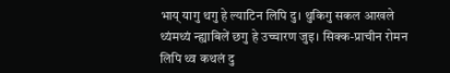भाय् यागु थगु हे ल्याटिन लिपि दु। थुकिगु सकल आखले थ्यंमथ्यं न्ह्याबिलें छगु हे उच्चारण जुइ। सिक्क-प्राचीन रोमन लिपि थ्व कथलं दु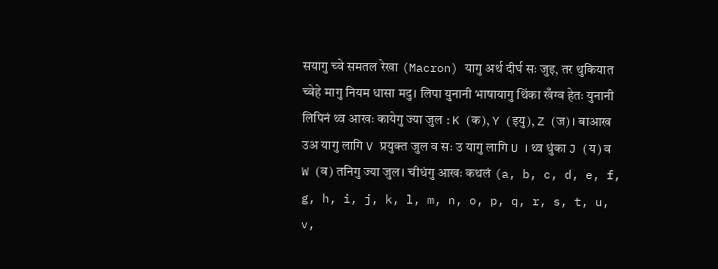सयागु च्वे समतल रेखा (Macron) यागु अर्थ दीर्घ सः जुइ, तर थुकियात च्वेहे मागु नियम धासा मदु। लिपा युनानी भाषायागु थिंका खँग्व हेतः युनानी लिपिनं थ्व आखः कायेगु ज्या जुल : K (क), Y (इयु), Z (ज) । बाआख उअ यागु लागि V प्रयुक्त जुल व सः उ यागु लागि U । थ्व धुंका J (य) व W (व) तनिगु ज्या जुल। चीधंगु आखः कथलं (a, b, c, d, e, f, g, h, i, j, k, l, m, n, o, p, q, r, s, t, u, v,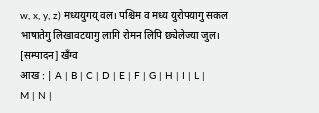w, x, y, z) मध्ययुगय् वल। पश्चिम व मध्य युरोपयागु सकल भाषातेगु लिखावटयागु लागि रोमन लिपि छ्येलेज्या जुल।
[सम्पादन] खँग्व
आख : | A | B | C | D | E | F | G | H | I | L | M | N |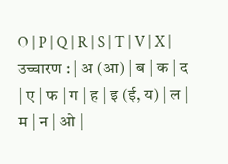O | P | Q | R | S | T | V | X |
उच्चारण : | अ (आ) | ब | क | द | ए | फ | ग | ह | इ (ई, य) | ल | म | न | ओ |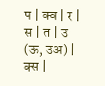प | क्व | र | स | त | उ (ऊ, उअ) | क्स |